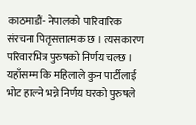काठमाडौं- नेपालको पारिवारिक संरचना पितृसत्तात्मक छ । त्यसकारण परिवारभित्र पुरुषको निर्णय चल्छ । यहाँसम्म कि महिलाले कुन पार्टीलाई भोट हाल्ने भन्ने निर्णय घरको पुरुषले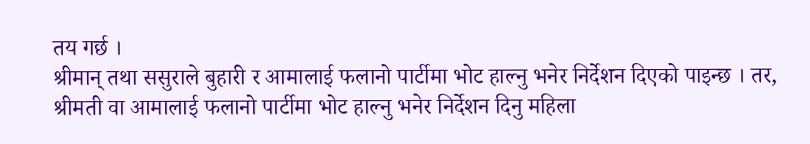तय गर्छ ।
श्रीमान् तथा ससुराले बुहारी र आमालाई फलानो पार्टीमा भोट हाल्नु भनेर निर्देशन दिएको पाइन्छ । तर, श्रीमती वा आमालाई फलानो पार्टीमा भोट हाल्नु भनेर निर्देशन दिनु महिला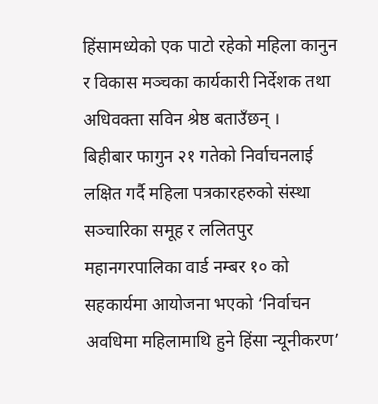हिंसामध्येको एक पाटो रहेको महिला कानुन र विकास मञ्चका कार्यकारी निर्देशक तथा अधिवक्ता सविन श्रेष्ठ बताउँछन् ।
बिहीबार फागुन २१ गतेको निर्वाचनलाई लक्षित गर्दै महिला पत्रकारहरुको संस्था सञ्चारिका समूह र ललितपुर महानगरपालिका वार्ड नम्बर १० को सहकार्यमा आयोजना भएको ‘निर्वाचन अवधिमा महिलामाथि हुने हिंसा न्यूनीकरण’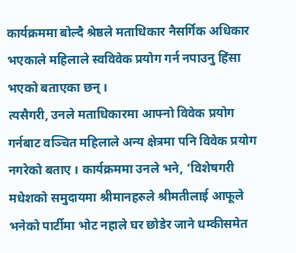कार्यक्रममा बोल्दै श्रेष्ठले मताधिकार नैसर्गिक अधिकार भएकाले महिलाले स्वविवेक प्रयोग गर्न नपाउनु हिंसा भएको बताएका छन् ।
त्यसैगरी, उनले मताधिकारमा आफ्नो विवेक प्रयोग गर्नबाट वञ्चित महिलाले अन्य क्षेत्रमा पनि विवेक प्रयोग नगरेको बताए । कार्यक्रममा उनले भने, ‘विशेषगरी मधेशको समुदायमा श्रीमानहरुले श्रीमतीलाई आफूले भनेको पार्टीमा भोट नहाले घर छोडेर जाने धम्कीसमेत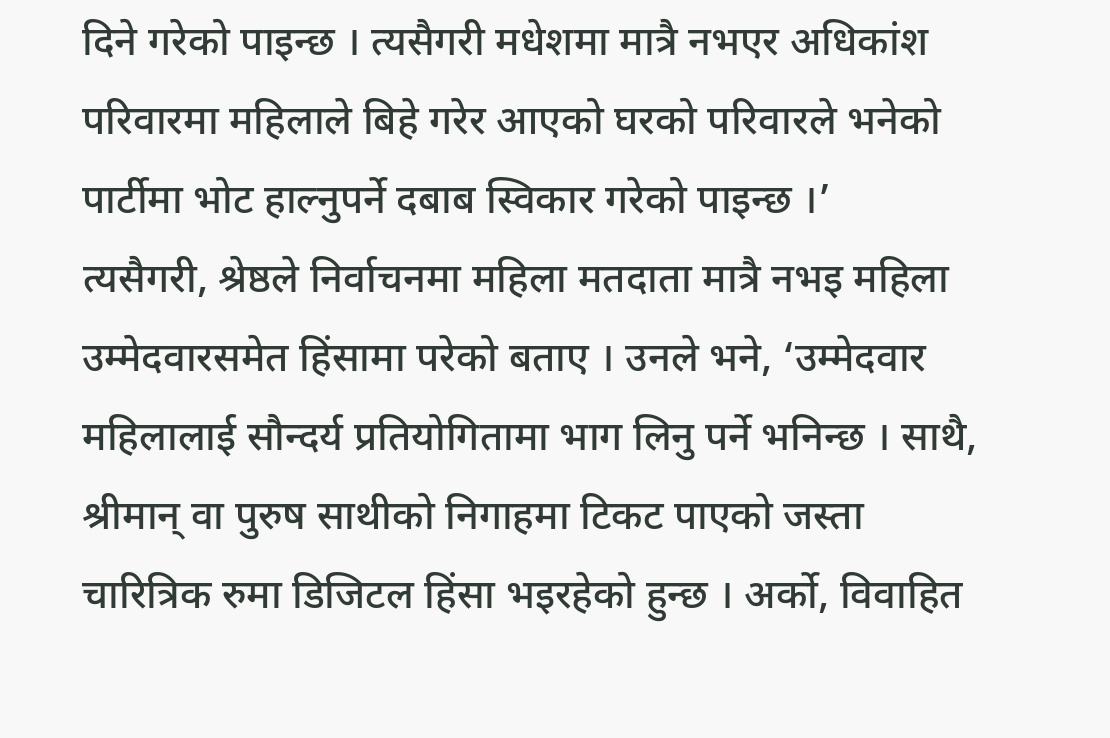दिने गरेको पाइन्छ । त्यसैगरी मधेशमा मात्रै नभएर अधिकांश परिवारमा महिलाले बिहे गरेर आएको घरको परिवारले भनेको पार्टीमा भोट हाल्नुपर्ने दबाब स्विकार गरेको पाइन्छ ।’
त्यसैगरी, श्रेष्ठले निर्वाचनमा महिला मतदाता मात्रै नभइ महिला उम्मेदवारसमेत हिंसामा परेको बताए । उनले भने, ‘उम्मेदवार महिलालाई सौन्दर्य प्रतियोगितामा भाग लिनु पर्ने भनिन्छ । साथै, श्रीमान् वा पुरुष साथीको निगाहमा टिकट पाएको जस्ता चारित्रिक रुमा डिजिटल हिंसा भइरहेको हुन्छ । अर्को, विवाहित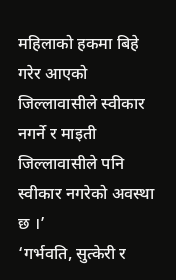महिलाको हकमा बिहे गरेर आएको जिल्लावासीले स्वीकार नगर्ने र माइती जिल्लावासीले पनि स्वीकार नगरेको अवस्था छ ।’
‘गर्भवति, सुत्केरी र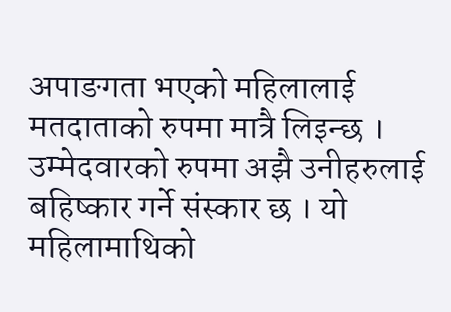अपाङगता भएको महिलालाई मतदाताको रुपमा मात्रै लिइन्छ । उम्मेदवारको रुपमा अझै उनीहरुलाई बहिष्कार गर्ने संस्कार छ । यो महिलामाथिको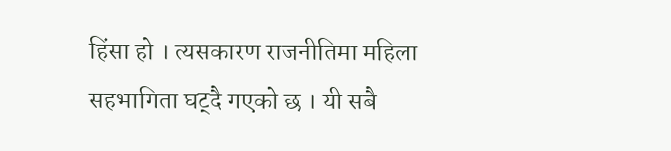हिंसा हो । त्यसकारण राजनीतिमा महिला सहभागिता घट्दै गएको छ । यी सबै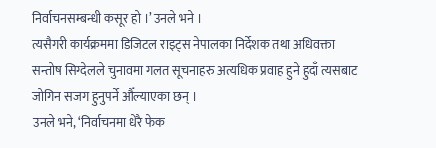निर्वाचनसम्बन्धी कसूर हो ।’ उनले भने ।
त्यसैगरी कार्यक्रममा डिजिटल राइट्स नेपालका निर्देशक तथा अधिवक्ता सन्तोष सिग्देलले चुनावमा गलत सूचनाहरु अत्यधिक प्रवाह हुने हुदाँ त्यसबाट जोगिन सजग हुनुपर्ने औँल्याएका छन् ।
उनले भने, ‘निर्वाचनमा धेरै फेक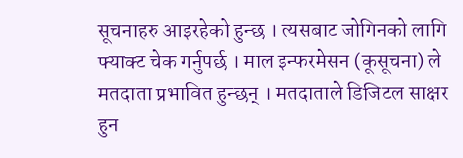सूचनाहरु आइरहेको हुन्छ । त्यसबाट जोगिनको लागि फ्याक्ट चेक गर्नुपर्छ । माल इन्फरमेसन (कूसूचना) ले मतदाता प्रभावित हुन्छन् । मतदाताले डिजिटल साक्षर हुन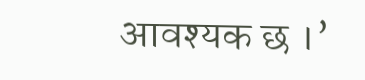आवश्यक छ ।’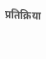प्रतिक्रिया